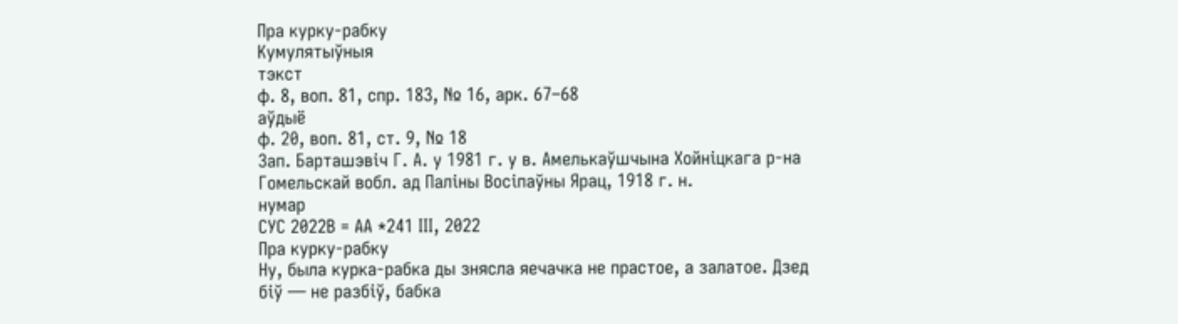Пра курку-рабку
Кумулятыўныя
тэкст
ф. 8, воп. 81, спр. 183, № 16, арк. 67–68
аўдыё
ф. 20, воп. 81, ст. 9, № 18
Зап. Барташэвіч Г. А. у 1981 г. у в. Амелькаўшчына Хойніцкага р-на Гомельскай вобл. ад Паліны Восіпаўны Ярац, 1918 г. н.
нумар
СУС 2022В = АА *241 ІІІ, 2022
Пра курку-рабку
Ну, была курка-рабка ды знясла яечачка не прастое, а залатое. Дзед біў — не разбіў, бабка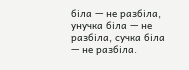біла — не разбіла, унучка біла — не разбіла, сучка біла — не разбіла.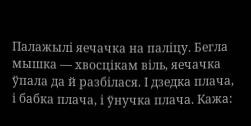Палажылі яечачка на паліцу. Бегла мышка — хвосцікам віль, яечачка ўпала да й разбілася. І дзедка плача, і бабка плача, і ўнучка плача. Кажа: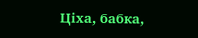Ціха, бабка,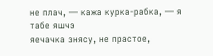не плач, — кажа курка-рабка, — я табе яшчэ
яечачка знясу, не прастое,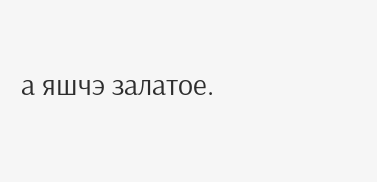а яшчэ залатое.